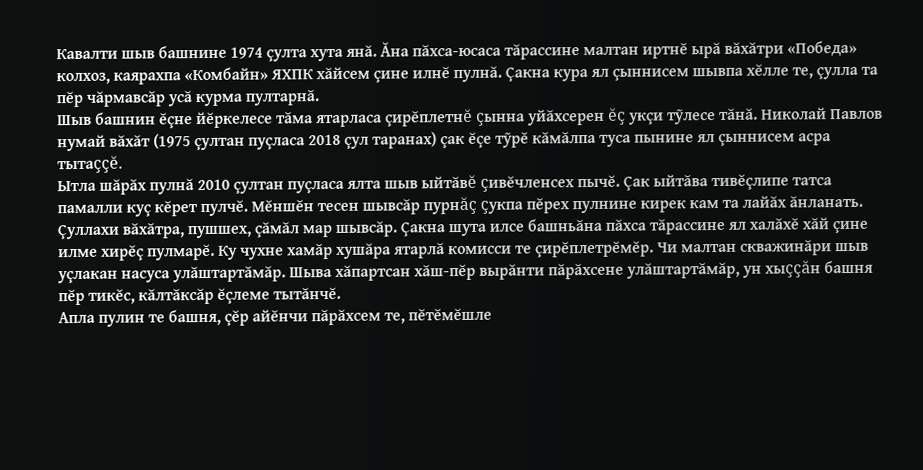Кавалти шыв башнине 1974 çулта хута янă. Ăна пăхса-юсаса тăрассине малтан иртнĕ ырă вăхăтри «Победа» колхоз, каярахпа «Комбайн» ЯХПК хăйсем çине илнĕ пулнă. Çакна кура ял çыннисем шывпа хĕлле те, çулла та пĕр чăрмавсăр усă курма пултарнă.
Шыв башнин ĕçне йĕркелесе тăма ятарласа çирĕплетнĕ çынна уйăхсерен ĕç укçи тỹлесе тăнă. Николай Павлов нумай вăхăт (1975 çултан пуçласа 2018 çул таранах) çак ĕçе тỹрĕ кăмăлпа туса пынине ял çыннисем асра тытаççĕ.
Ытла шăрăх пулнă 2010 çултан пуçласа ялта шыв ыйтăвĕ çивĕчленсех пычĕ. Çак ыйтăва тивĕçлипе татса памалли куç кĕрет пулчĕ. Мĕншĕн тесен шывсăр пурнăç çукпа пĕрех пулнине кирек кам та лайăх ăнланать. Çуллахи вăхăтра, пушшех, çăмăл мар шывсăр. Çакна шута илсе башньăна пăхса тăрассине ял халăхĕ хăй çине илме хирĕç пулмарĕ. Ку чухне хамăр хушăра ятарлă комисси те çирĕплетрĕмĕр. Чи малтан скважинăри шыв уçлакан насуса улăштартăмăр. Шыва хăпартсан хăш-пĕр вырăнти пăрăхсене улăштартăмăр, ун хыççăн башня пĕр тикĕс, кăлтăксăр ĕçлеме тытăнчĕ.
Апла пулин те башня, çĕр айĕнчи пăрăхсем те, пĕтĕмĕшле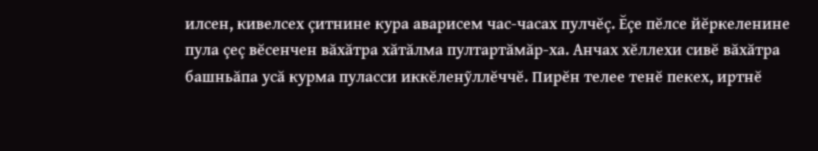илсен, кивелсех çитнине кура аварисем час-часах пулчĕç. Ĕçе пĕлсе йĕркеленине пула çеç вĕсенчен вăхăтра хăтăлма пултартăмăр-ха. Анчах хĕллехи сивĕ вăхăтра башньăпа усă курма пуласси иккĕленỹллĕччĕ. Пирĕн телее тенĕ пекех, иртнĕ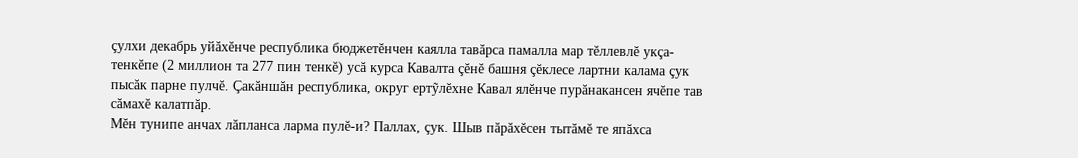çулхи декабрь уйăхĕнче республика бюджетĕнчен каялла тавăрса памалла мар тĕллевлĕ укçа-тенкĕпе (2 миллион та 277 пин тенкĕ) усă курса Кавалта çĕнĕ башня çĕклесе лартни калама çук пысăк парне пулчĕ. Çакăншăн республика, округ ертỹлĕхне Кавал ялĕнче пурăнакансен ячĕпе тав сăмахĕ калатпăр.
Мĕн тунипе анчах лăпланса ларма пулĕ-и? Паллах, çук. Шыв пăрăхĕсен тытăмĕ те япăхса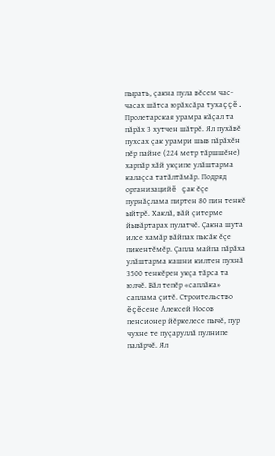пырать, çакна пула вĕсем час-часах шăтса юрăхсăра тухаççĕ. Пролетарская урамра кăçал та пăрăх 3 хутчен шăтрĕ. Ял пухăвĕ пухсах çак урамри шыв пăрăхĕн пĕр пайне (224 метр тăршшĕне) харпăр хăй укçипе улăштарма калаçса татăлтăмăр. Подряд организацийĕ çак ĕçе пурнăçлама пиртен 80 пин тенкĕ ыйтрĕ. Хаклă, вăй çитерме йывăртарах пулатчĕ. Çакна шута илсе хамăр вăйпах пысăк ĕçе пикентĕмĕр. Çапла майпа пăрăха улăштарма кашни килтен пухнă 3500 тенкĕрен укçа тăрса та юлчĕ. Вăл тепĕр «саплăка» саплама çитĕ. Строительство ĕçĕсене Алексей Носов пенсионер йĕркелесе пычĕ, пур чухне те пуçаруллă пулнипе палăрчĕ. Ял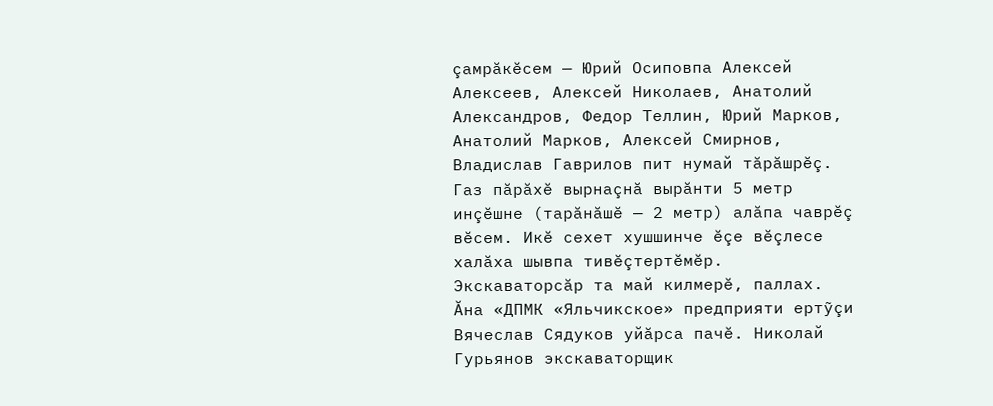çамрăкĕсем — Юрий Осиповпа Алексей Алексеев, Алексей Николаев, Анатолий Александров, Федор Теллин, Юрий Марков, Анатолий Марков, Алексей Смирнов, Владислав Гаврилов пит нумай тăрăшрĕç. Газ пăрăхĕ вырнаçнă вырăнти 5 метр инçĕшне (тарăнăшĕ — 2 метр) алăпа чаврĕç вĕсем. Икĕ сехет хушшинче ĕçе вĕçлесе халăха шывпа тивĕçтертĕмĕр. Экскаваторсăр та май килмерĕ, паллах. Ăна «ДПМК «Яльчикское» предприяти ертỹçи Вячеслав Сядуков уйăрса пачĕ. Николай Гурьянов экскаваторщик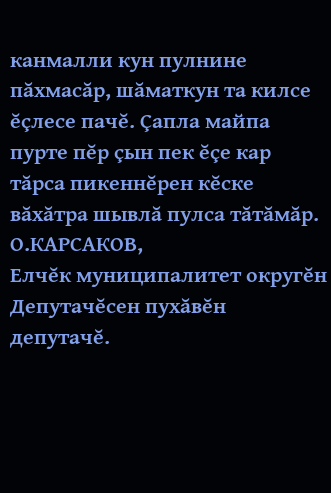канмалли кун пулнине пăхмасăр, шăматкун та килсе ĕçлесе пачĕ. Çапла майпа пурте пĕр çын пек ĕçе кар тăрса пикеннĕрен кĕске вăхăтра шывлă пулса тăтăмăр.
О.КАРСАКОВ,
Елчĕк муниципалитет округĕн Депутачĕсен пухăвĕн депутачĕ.